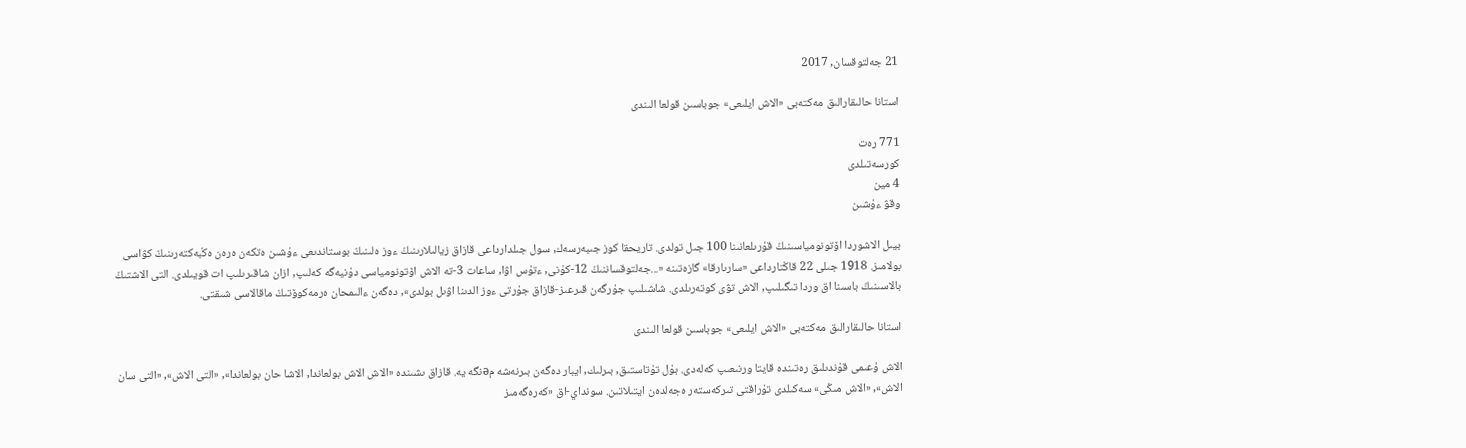21 جەلتوقسان, 2017

استانا حالىقارالىق مەكتەبى «الاش ايلىعى» جوباسىن قولعا الىندى

771 رەت
كورسەتىلدى
4 مين
وقۋ ءۇشىن

بيىل الاشوردا اۆتونومياسىنىڭ قۇرىلعانىنا 100 جىل تولدى. تاريحقا كوز جىبەرسەك, سول جىلدارداعى قازاق زيالىلارىنىڭ ءوز ەلىنىڭ بوستاندىعى ءۇشىن ەتكەن ەرەن ەڭبەكتەرىنىڭ كۋاسى بولامىز. 1918 جىلى 22 قاڭتارداعى «سارىارقا» گازەتىنە «...جەلتوقساننىڭ 12-كۇنى, ءتۇس اۋا, ساعات 3-تە الاش اۆتونومياسى دۇنيەگە كەلىپ, ازان شاقىرىلىپ ات قويىلدى. التى الاشتىڭ بالاسىنىڭ باسىنا اق وردا تىگىلىپ, الاش تۋى كوتەرىلدى. شاشىلىپ جۇرگەن قىرعىز-قازاق جۇرتى ءوز الدىنا اۋىل بولدى», دەگەن ءالىمحان ەرمەكوۆتىڭ ماقالاسى شىقتى.

استانا حالىقارالىق مەكتەبى «الاش ايلىعى» جوباسىن قولعا الىندى

الاش ۇعىمى قۇندىلىق رەتىندە قايتا ورنىعىپ كەلەدى. بۇل تۇتاستىق, بىرلىك, ايبار دەگەن بىرنەشە مəنگە يە. قازاق ىشىندە «الاش الاش بولعاندا, الاشا حان بولعاندا», «التى الاش», «التى سان الاش», «الاش مىڭى» سەكىلدى تۇراقتى تىركەستەر ەجەلدەن ايتىلاتىن. سونداي-اق «كەرەگەمىز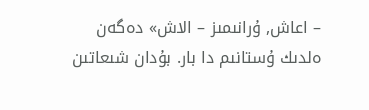– اعاش, ۇرانىمىز – الاش» دەگەن ەلدىك ۇستانىم دا بار. بۇدان شىعاتىن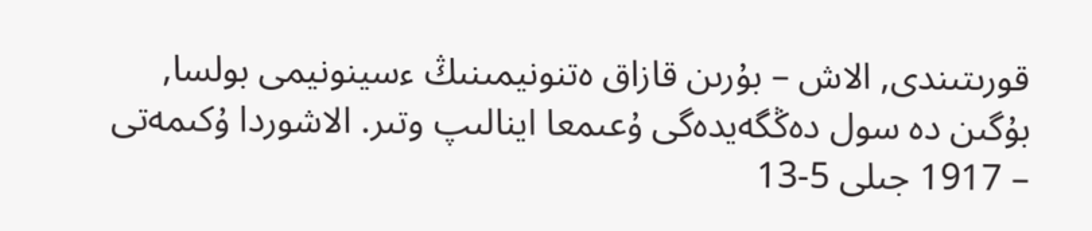قورىتىندى, الاش – بۇرىن قازاق ەتنونيمىنىڭ ءسينونيمى بولسا, بۇگىن دە سول دەڭگەيدەگى ۇعىمعا اينالىپ وتىر. الاشوردا ۇكىمەتى – 1917 جىلى 5-13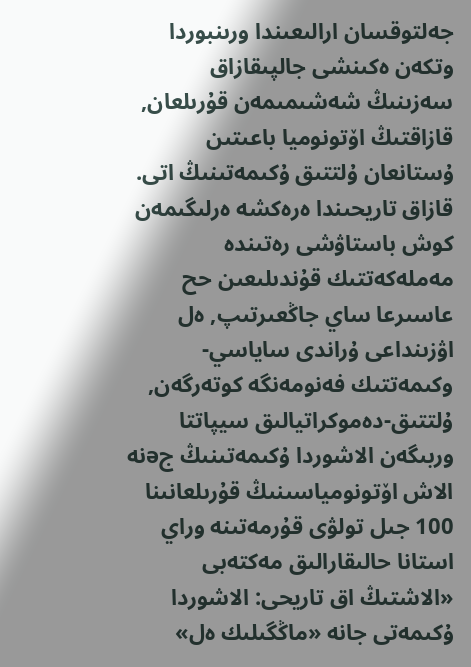جەلتوقسان ارالىعىندا ورىنبوردا وتكەن ەكىنشى جالپىقازاق سەزىنىڭ شەشىمىمەن قۇرىلعان, قازاقتىڭ اۆتونوميا باعىتىن ۇستانعان ۇلتتىق ۇكىمەتىنىڭ اتى. قازاق تاريحىندا ەرەكشە ەرلىگىمەن كوش باستاۋشى رەتىندە مەملەكەتتىك قۇندىلىعىن حح عاسىرعا ساي جاڭعىرتىپ, ەل اۋزىنداعى ۇراندى ساياسي-وكىمەتتىك فەنومەنگە كوتەرگەن, ۇلتتىق-دەموكراتيالىق سيپاتتا وربىگەن الاشوردا ۇكىمەتىنىڭ جəنە الاش اۆتونومياسىنىڭ قۇرىلعانىنا 100 جىل تولۋى قۇرمەتىنە وراي استانا حالىقارالىق مەكتەبى «الاشتىڭ اق تاريحى: الاشوردا ۇكىمەتى جانە «ماڭگىلىك ەل»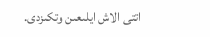اتتى الاش ايلىعىن وتكىزدى.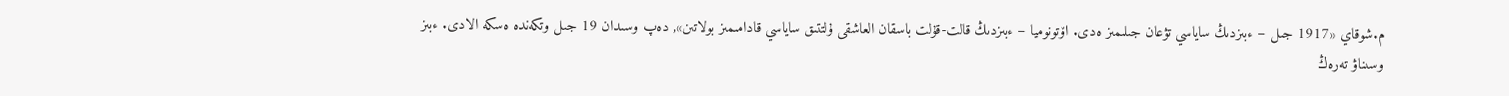م.شوقاي «1917 جىل – ءبىزدىڭ ساياسي تۋعان جىلىمىز ەدى. اۆتونوميا – ءبىزدىڭ قالت-قۇلت باسقان العاشقى ۇلتتىق ساياسي قادامىمىز بولاتىن», دەپ وسىدان 19 جىل وتكەندە ەسكە الادى. ءبىز وسىناۋ تەرەڭ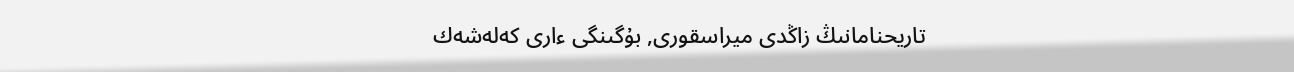تاريحنامانىڭ زاڭدى ميراسقورى, بۇگىنگى ءارى كەلەشەك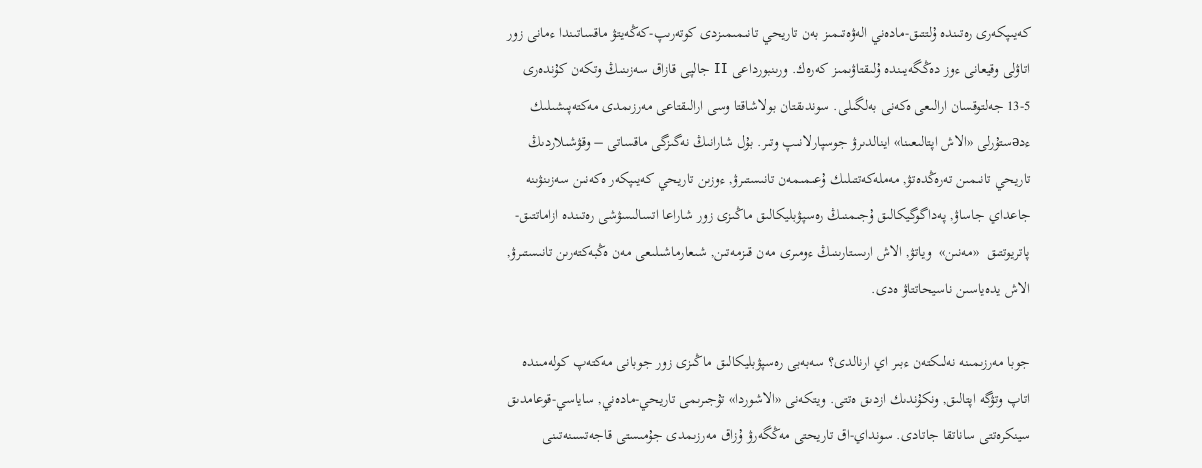كەيىپكەرى رەتىندە ۇلتتىق-مادەني الەۋەتىمىز بەن تاريحي تانىمىمىزدى كوتەرىپ-كەڭەيتۋ ماقساتىندا ءمانى زور اتاۋلى وقيعانى ءوز دەڭگەيىندە ۇلىقتاۋىمىز كەرەك. ورىنبورداعى II جالپى قازاق سەزىنىڭ وتكەن كۇندەرى 5-13 جەلتوقسان ارالىعى ەكەنى بەلگىلى. سوندىقتان بولاشاقتا وسى ارالىقتاعى مەرزىمدى مەكتەپىشىلىك ءدəستۇرلى «الاش اپتالىعىنا» اينالدىرۋ جوسپارلانىپ وتىر. بۇل شارانىڭ نەگىزگى ماقساتى – وقۋشىلاردىڭ تاريحي تانىمىن تەرەڭدەتۋ, مەملەكەتتىلىك ۇعىمىمەن تانىستىرۋ, ءوزىن تاريحي كەيىپكەر ەكەنىن سەزىنۋىنە جاعداي جاساۋ, پەداگوگيكالىق ۇجىمنىڭ رەسپۋبليكالىق ماڭىزى زور شاراعا اتسالىسۋشى رەتىندە ازاماتتىق-پاتريوتتىق  «مەنىن»  وياتۋ, الاش ارىستارىنىڭ ءومىرى مەن قىزمەتىن, شىعارماشىلىعى مەن ەڭبەكتەرىن تانىستىرۋ, الاش يدەياسىن ناسيحاتتاۋ ەدى.

جوبا مەرزىمىنە نەلىكتەن ءبىر اي ارنالدى؟ سەبەبى رەسپۋبليكالىق ماڭىزى زور جوبانى مەكتەپ كولەمىندە اتاپ وتۋگە اپتالىق, ونكۇندىك ازدىق ەتتى. ويتكەنى «الاشوردا» تۇجىرىمى تاريحي-مادەني, ساياسي-قوعامدىق سينكرەتتى ساناتقا جاتادى. سونداي-اق تاريحتى مەڭگەرۋ ۇزاق مەرزىمدى جۇمىستى قاجەتسىنەتىنى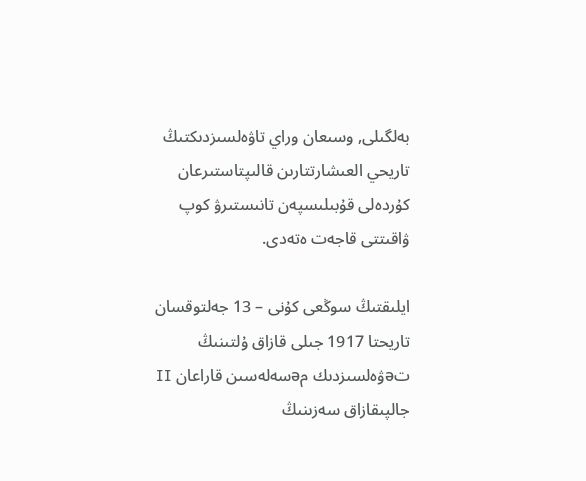بەلگىلى, وسىعان وراي تاۋەلسىزدىكتىڭ تاريحي العىشارتتارىن قالىپتاستىرعان كۇردەلى قۇبىلىسپەن تانىستىرۋ كوپ ۋاقىتتى قاجەت ەتەدى.

ايلىقتىڭ سوڭعى كۇنى – 13 جەلتوقسان تاريحتا 1917 جىلى قازاق ۇلتىنىڭ تəۋەلسىزدىك مəسەلەسىن قاراعان II جالپىقازاق سەزىنىڭ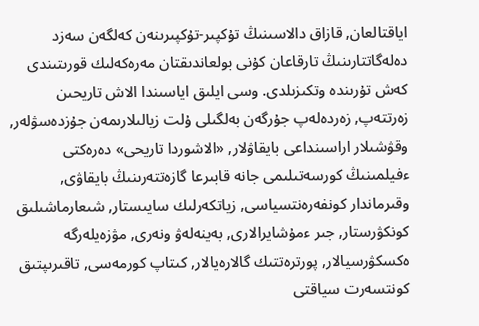اياقتالعان, قازاق دالاسىنىڭ تۇكپىر-تۇكپىرىنەن كەلگەن سەزد دەلەگاتتارىنىڭ تارقاعان كۇنى بولعاندىقتان مەرەكەلىك قورىتىندى كەش تۇرىندە وتكىزىلدى. وسى ايلىق اياسىندا الاش تاريحىن زەرتتەپ, زەردەلەپ جۇرگەن بەلگىلى ۇلت زيالىلارىمەن جۇزدەسۋلەر, وقۋشىلار اراسىنداعى بايقاۋلار, «الاشوردا تاريحى» دەرەكتى ءفيلمىنىڭ كورسەتىلىمى جانە قابىرعا گازەتتەرىنىڭ بايقاۋى, وقىرماندار كونفەرەنتسياسى, زياتكەرلىك سايىستار, شىعارماشىلىق كونكۋرستار, جىر ءمۇشايرالارى, بەينەلەۋ ونەرى, مۋزەيلەرگە ەكسكۋرسيالار, پورترەتتىك گالارەيالار, كىتاپ كورمەسى, تاقىرىپتىق كونتسەرت سياقتى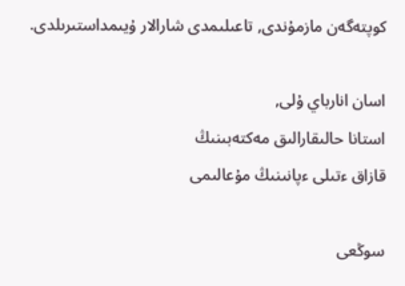كوپتەگەن مازمۇندى, تاعىلىمدى شارالار ۇيىمداستىرىلدى.

اسان انارباي ۇلى,
استانا حالىقارالىق مەكتەبىنىڭ
قازاق ءتىلى ءپانىنىڭ مۇعالىمى

سوڭعى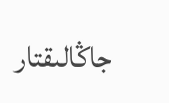جاڭالىقتار